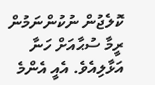ކޮލެޖުން ނުކުންނަމުން ރީމާ ސުޙާއަށް ހަނާ އަޅާލިއެވެ. އެއީ އެންމެ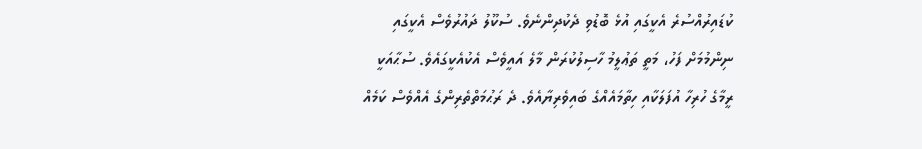ކުޑައިރުއްސުރެ އެކީގައި އުޅެ ބޮޑުވި ދެކުދިންނެވެ. ސުކޫލު ދައުރުވެސް އެކީގައި ނިންމުމަށް ފަހު، މަތީ ތަޢުލީމު ހާސިލުކުރަން މާލެ އައީވެސް އެކުއެކީގައެވެ. ސުޙާއަކީ ރީމާގެ ހުރިހާ އުފަލަކާއި ހިތާމައެއްގެ ބައިވެރިޔާއެވެ. ދެ ރަޙުމަތްތެރިންގެ އެއްވެސް ކަމެއް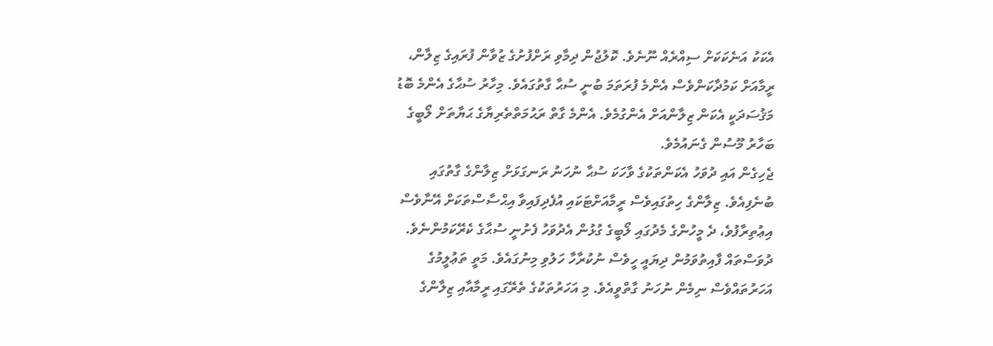އެކަކު އަނެކަކަށް ސިއްރެއް ނޫނެވެ. ކޮލުޖުން ދިމާވި ރަށްފުށުގެ ޒުވާން ފުރައިގެ ޒިލާން، ރީމާއަށް ކަމުދާކަންވެސް އެންމެ ފުރަތަމަ ބުނީ ސުޙާ ގާތުގައެވެ. މިހާރު ސުޙާގެ އެންމެ ބޮޑު މަޤުސަދަކީ އެކަން ޒިލާންއަށް އެންގުމެވެ. އެންމެ ގާތް ރަޙުމަތްތެރިޔާގެ ޙަޔާތަށް ލޯބީގެ ބަހާރު މޫސުން ގެނައުމެވެ.
ޖެހިގެން އައި ދުވަހު އެކަންތަކުގެ ވާހަކަ ސުޙާ ނުހަނު ރަނގަޅަށް ޒިލާންގެ ގާތުގައި ބުނެފިއެވެ. ޒިލާންގެ ހިތުގައިވެސް ރީމާއަށްޓަކައި އުފެދިފައިވާ އިޙްސާސްތަކަށް އޭނާވެސް އިޢުތިރާފުވެ، ދެ މީހުންގެ މެދުގައި ލޯބީގެ ގުޅުން އެދުވަހު ފެށުނީ ސުޙާގެ ކެރޭކަމުންނެވެ. ދުވަސްތައް ފާއިތުވަމުން ދިޔައީ ހީވެސް ނުކުރާހާ ހަލުވި މިނުގައެވެ. މަތީ ތަޢުލީމުގެ އަހަރުތައްވެސް ނިމެން ނުހަނު ގާތްވީއެވެ. މި އަހަރުތަކުގެ ތެރޭގައި ރީމާއާއި ޒިލާންގެ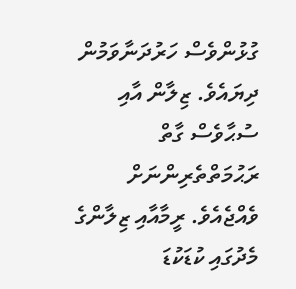ގުޅުންވެސް ހަރުދަނާވަމުން ދިޔައެވެ. ޒިލާން އާއި ސުޙާވެސް ގާތް ރަޙުމަތްތެރިންނަށް ވެއްޖެއެވެ. ރީމާއާއި ޒިލާންގެ މެދުގައި ކުޑަކުޑަ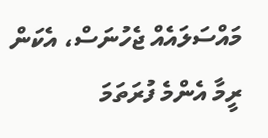މައްސަލައެއް ޖެހުނަސް، އެކަން ރީމާ އެންމެ ފުރަތަމަ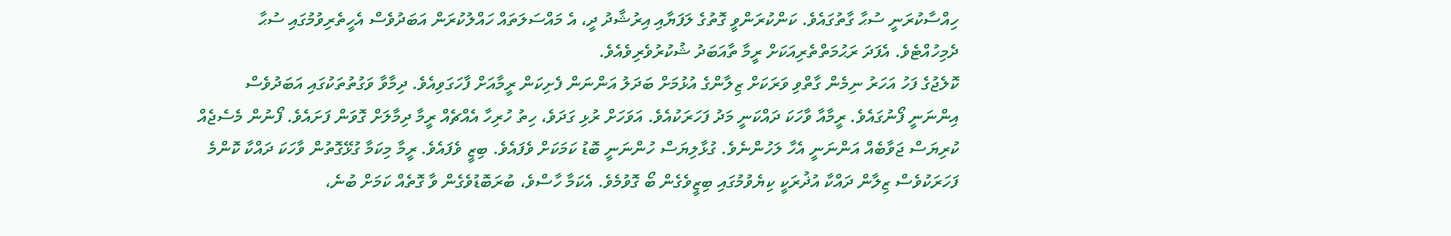ހިއްސާކުރަނީ ސުޙާ ގާތުގައެވެ. ކަންކުރަންވީ ގޮތުގެ ލަފަޔާއި އިރުޝާދު ދީ، އެ މައްސަލަތައް ހައްލުކުރަން އަބަދުވެސް އެހީތެރިވުމުގައި ސުޙާ ދެމިހުއްޓެވެ. އެފަދަ ރަޙުމަތްތެރިއަކަށް ރީމާ ތާއަބަދު ޝުކުރުވެރިވެއެވެ.
ކޮލެޖުގެ ފަހު އަހަރު ނިމެން ގާތްވި ވަރަކަށް ޒިލާންގެ އުޅުމަށް ބަދަލު އަންނަން ފެށިކަން ރީމާއަށް ފާހަގަވިއެވެ. ދިމާވާ ވަގުތުތަކުގައި އަބަދުވެސް އިންނަނީ ފޯނުގައެވެ. ރީމާއާ ވާހަކަ ދައްކަނީ މަދު ފަހަރަކުއެވެ. އަވަހަށް ރުޅި ގަދަވެ، ހިތު ހުރިހާ އެއްޗެއް ރީމާ ދިމާލަށް ގޮވަން ފަށައެވެ. ފޯނުން މެސެޖެއް ކުރިޔަސް ޖަވާބެއް އަންނަނީ އެހާ ލަހުންނެވެ. ގުޅާލިޔަސް ހުންނަނީ ބޮޑު ކަމަކަށް ވެފައެވެ. ބިޒީ ވެފައެވެ. ރީމާ މިކަމާ ގުޅޭގޮތުން ވާހަކަ ދައްކާ ކޮންމެ ފަހަރަކުވެސް ޒިލާން ދައްކާ އުޛުރަކީ ކިޔެވުމުގައި ބިޒީވެގެން ބޯ ގޮވުމެވެ. އެކަމާ ހާސްވެ، ބުރަބޮޑުވެގެން ވާ ގޮތެއް ކަމަށް ބުނެ،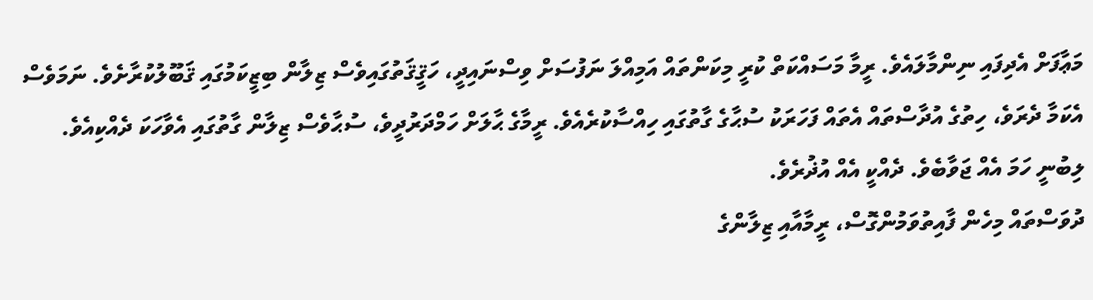މަޢާފަށް އެދިފައި ނިންމާލައެވެ. ރީމާ މަސައްކަތް ކުރީ މިކަންތައް އަމިއްލަ ނަފުސަށް ވިސްނައިދީ، ހަޤީޤަތުގައިވެސް ޒިލާން ބިޒީކަމުގައި ޤަބޫލުކުރާށެވެ. ނަމަވެސް އެކަމާ ދެރަވެ، ހިތުގެ އުދާސްތައް އެތައް ފަހަރަކު ސުޙާގެ ގާތުގައި ހިއްސާކުރެއެވެ. ރީމާގެ ޙާލަށް ހަމްދަރުދީވެ، ސުޙާވެސް ޒިލާން ގާތުގައި އެވާހަކަ ދެއްކިއެވެ. ލިބުނީ ހަމަ އެއް ޖަވާބެވެ. ދެއްކީ އެއް އުޛުރެވެ.
ދުވަސްތައް މިހެން ފާއިތުވަމުންގޮސް، ރީމާއާއި ޒިލާންގެ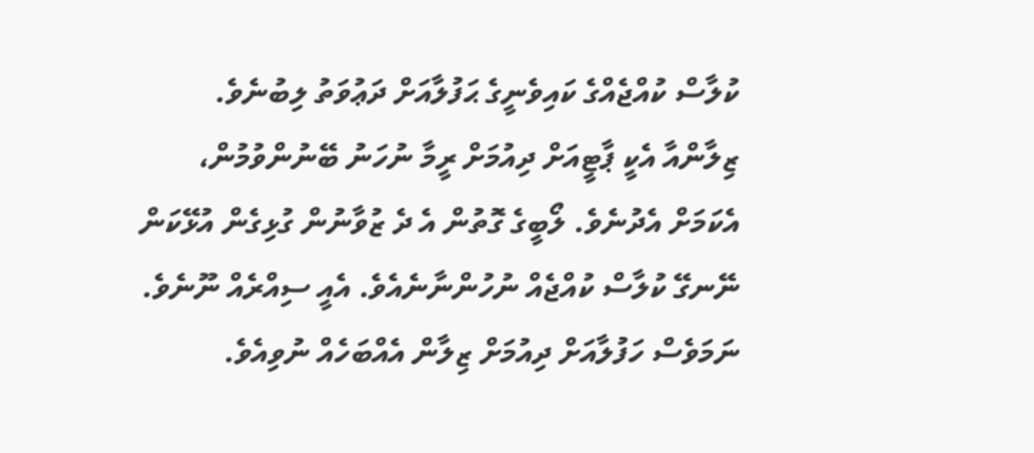ކުލާސް ކުއްޖެއްގެ ކައިވެނީގެ ޙަފުލާއަށް ދަޢުވަތު ލިބުނެވެ. ޒިލާންއާ އެކީ ޕާޓީއަށް ދިއުމަށް ރީމާ ނުހަނު ބޭނުންވުމުން، އެކަމަށް އެދުނެވެ. ލޯބީގެ ގޮތުން އެ ދެ ޒުވާނުން ގުޅިގެން އުޅޭކަން ނޭނގޭ ކުލާސް ކުއްޖެއް ނުހުންނާނެއެވެ. އެއީ ސިއްރެއް ނޫނެވެ. ނަމަވެސް ހަފުލާއަށް ދިއުމަށް ޒިލާން އެއްބަހެއް ނުވިއެވެ.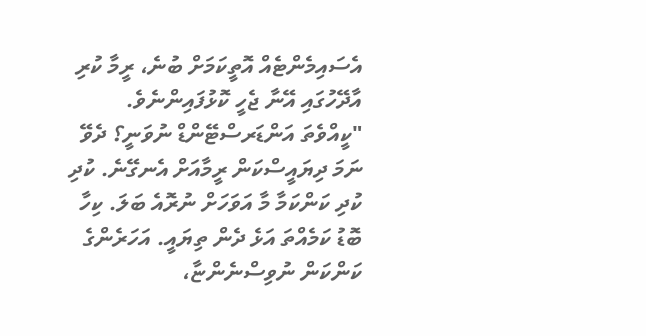އެސައިމެންޓެއް އޮތީކަމަށް ބުނެ، ރީމާ ކުރި އާދޭހުގައި އޭނާ ޖެހީ ކޮޅުފައިންނެވެ. "ކީއްވެތަ އަންޑަރސްޓޭންޑް ނުވަނީ؟ ދެވޭ ނަމަ ދިޔައީސްކަން ރީމާއަށް އެނގޭނެ. ކުދި ކުދި ކަންކަމާ މާ އަވަހަށް ނުރޮއެ ބަލަ. ކިހާ ބޮޑު ކަމެއްތަ އަޅެ ދެން ތިޔައީ. އަހަރެންގެ ކަންކަން ނުވިސްނެންޏާ،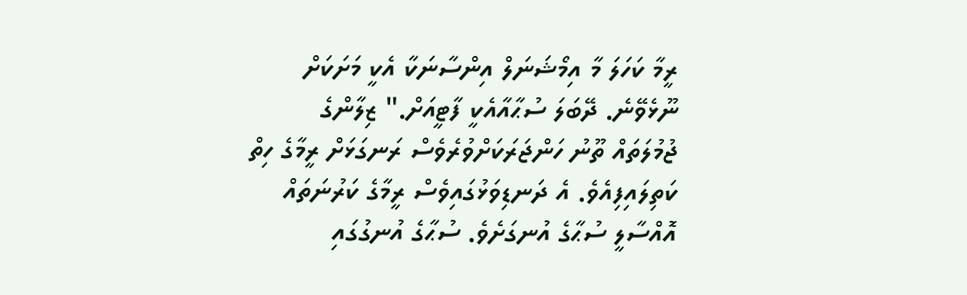ރީމާ ކަހަލަ މާ އިމޯޝަނަލް އިންސާނަކާ އެކީ މަށަކަށް ނޫޅެވޭނެ. ދޭބަލަ ސުޙާއާއެކީ ފާޓީއަށް." ޒިލާންގެ ޖުމުލަތައް ތޫނު ހަންޖަރަކަށްވުރެވެސް ރަނގަޅަށް ރީމާގެ ހިތް ކަތިލައިފިއެވެ. އެ ދަނޑިވަޅުގައިވެސް ރީމާގެ ކަރުނަތައް އޮއްސާލީ ސުޙާގެ އުނގަށެވެ. ސުޙާގެ އުނގުގައި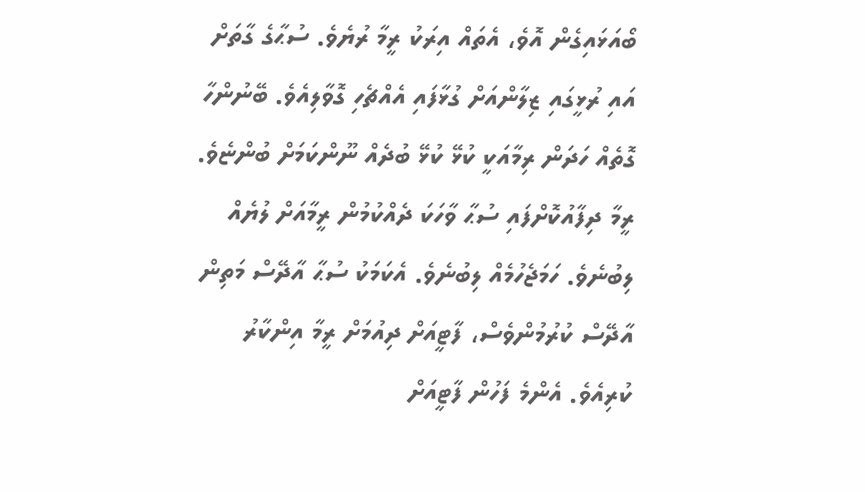ބޯއަޅައިގެން އޮވެ، އެތައް އިރަކު ރީމާ ރުޔެވެ. ސުޙާގެ ގާތަށް އައި ރުޅީގައި ޒިލާންއަށް ގުޅާފައި އެއްޗެހި ގޮވާލިއެވެ. ބޭނުންހާ ގޮތެއް ހަދަން ރިމާއަކީ ކުޅޭ ކުޅޭ ބުދެއް ނޫންކަމަށް ބުންޏެވެ. ރީމާ ދިފާއުކޮށްފައި ސުޙާ ވާހަކަ ދެއްކުމުން ރީމާއަށް ލުޔެއް ލިބުނެވެ. ހަމަޖެހުމެއް ލިބުނެވެ. އެކަމަކު ސުޙާ އާދޭސް މަތިން އާދޭސް ކުރުމުންވެސް، ފާޓީއަށް ދިއުމަށް ރީމާ އިންކާރު ކުރިއެވެ. އެންމެ ފަހުން ފާޓީއަށް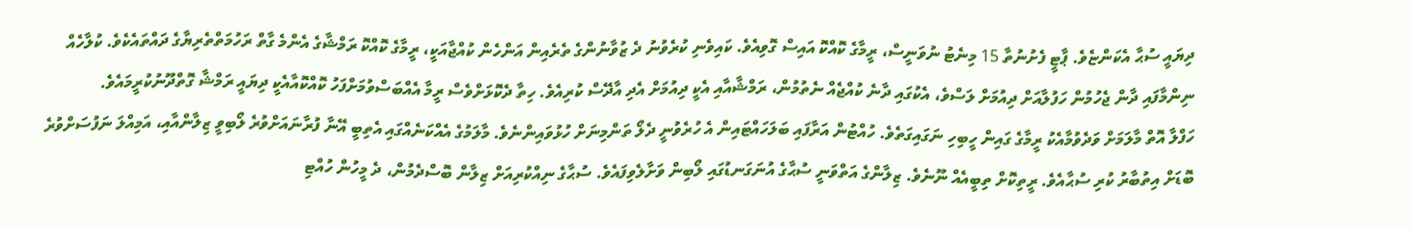ދިޔައީ ސުޙާ އެކަންޏެވެ. ޕާޓީ ފެށުނުތާ 15 މިނެޓު ނުވަނީސް، ރީމާގެ ކޮއްކޮ އައިސް ގޮވިއެވެ. ކައިވެނި ކުރެވުނު ދެ ޒުވާނުންގެ ތެރެއިން އަންހެން ކުއްޖާއަކީ، ރީމާގެ ކޮއްކޮ ރަމްޝާގެ އެންމެ ގާތް ރަހުމަތްތެރިޔާގެ ދައްތައެކެވެ. ކުލާހެއް ނިންމާފައި ދާން ޖެހުމުން ހަފުލާއަށް ދިއުމަށް ލަސްވެ، އެކުގައި ދާނެ ކުއްޖެއް ނެތުމުން، ރަމްޝާއާއި އެކީ ދިއުމަށް އެދި އާދޭސް ކުރިއެވެ. ހިތާ ދެކޮޅަށްވެސް ރީމާ އެއްބަސްވުމަށްފަހު ކޮއްކޮއާއެކީ ދިޔައީ ރަމްޝާ ގޮތްދޫނުކުރީމައެވެ.
ހަފްލާ އޮތް މާލަމަށް ވަދެވުމާއެކު ރީމާގެ ގައިން ހީބިހި ނަގައިގަތެވެ. ހުއްޓުން އަރާފައި ބަލަހައްޓައިން އެ ހުރެވުނީ ދެލޯ ތަންމިނަށް ހުޅުވައިންނެވެ. މާލަމުގެ އެއްކަނެއްގައި އެތިބީ އޭނާ ފުރާނައަށްވުރެ ލޯބިވީ ޒިލާންއާއި، އަމިއްލަ ނަފުސަށްވުރެ ބޮޑަށް އިތުބާރު ކުރި ސުޙާއެވެ. ރީތިކޮށް ތިބީއެއް ނޫނެވެ. ޒިލާންގެ އަތްވަނީ ސުޙާގެ އުނަގަނޑުގައި ލޯބިން ވަށާލެވިފައެވެ. ސުޙާގެ ނިއްކުރިއަށް ޒިލާން ބޮސްދެމުން، ދެ މީހުން ހުއްޓި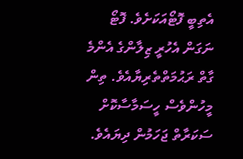އެތިބީ ފޮޓޯއަކަށެވެ. ފޮޓޯ ނަގަން އެހުރީ ޒިލާންގެ އެންމެ ގާތް ރަޙުމަތްތެރިޔާއެވެ. ތިން މީހުންވެސް ހީސަމާސާކޮށް ސަކަރާތް ޖަހަމުން ދިޔައެވެ.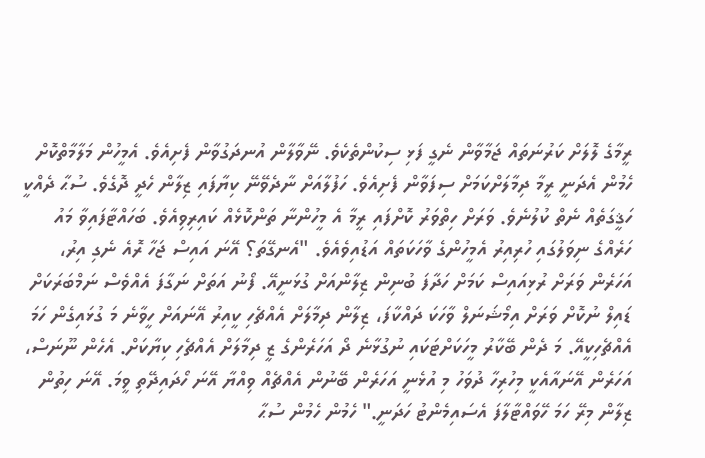ރީމާގެ ލޮލަށް ކަރުނަތައް ޖަމާވާން ނެގީ ފަޅި ސިކުންތެކެވެ. ނޭވާލާން އުނދަގުވާން ފެށިއެވެ. އެމީހުން މަލާމާތްކޮށް ހެމުން އެދަނީ ރީމާ ދިމާލަށްކަމަށް ސިފަވާން ފެށިއެވެ. ހަފުލާއަށް ނާދެވޭނޭ ކިޔާފައި ޒިލާން ހެދީ ދޮގެވެ. ސުޙާ ދެއްކީ ހަޤީގަތެއް ނެތް ކުލުނެވެ. ވަރަށް ހިތްވަރު ކޮށްފައި ރީމާ އެ މީހުންނާ ތަންކޮޅެއް ކައިރިވިއެވެ. ބަހައްޓާފައިވާ މައު ހަރެއްގެ ނިވަލުގައި ހުރިއިރު އެމީހުންގެ ވާހަކަތައް އަޑުއިވެއެވެ. "އެނގޭތަ؟ އޭނަ އައިސް ޖަހާ ރޮއެ ނެގި އިރު، އަހަރެން ވަރަށް ރުޅިއައިސް ކަމަށް ހަދާފަ ބުނިން ޒިލާންއަށް ގުޅަނީއޭ. ފޯނު އަތަށް ނަގާފަ އެއްވެސް ނަމްބަރަކަށް ޑައިލް ނުކޮށް ވަރަށް އިމޯޝަނަލް ވާހަކަ ދައްކާފަ، ޒިލާން ދިމާލަށް އެއްޗެހި ކީއިރު އޭނައަށް ހީވާނެ މަ ގުޅައިގެން ހަމަ އެއްޗެހިކީއޭ. މަ ދެން ބޭކާރު މީހަކަށްޓަކައި ނުގުޅާނެ ދޯ އަހަރެންގެ ޒީ ދިމާލަށް އެއްޗެހި ކިޔާކަށް. އެހެން ނޫނަސް، އަހަރެން އޭނައާއެކީ މިހުރިހާ ދުވަހު މި އުޅެނީ އަހަރެން ބޭނުން އެއްޗެއް ވިއްޔާ އޭނަ ހޯދައިދޭތި ވީމަ. އޭނަ ހިތުން ޒިލާން މިރޭ ހަމަ ހޭވައްޓާލާފަ އެސައިމެންޓު ހަދަނީ." ހެމުން ހެމުން ސުޙާ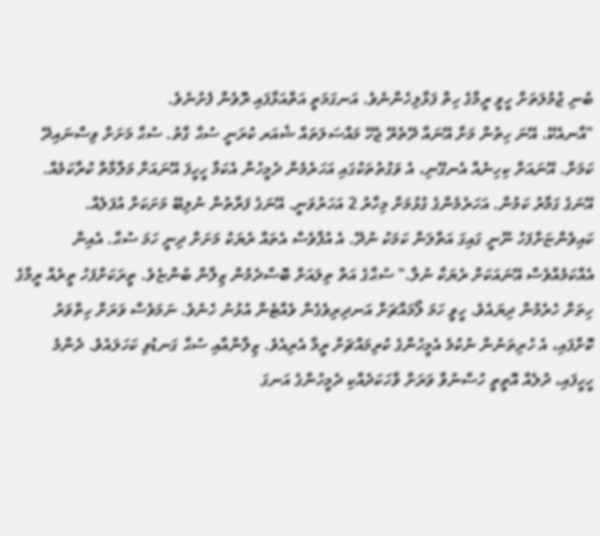ބުނި ޖުމުލަތަށް ހީވީ ރީމާގެ ހިތް ފަޅާލިހެންނެވެ. އަނގަމަތީ އަތްއަޅާފައި ރޮވެން ފެށުނެވެ.
"އާނއެކޭ. އޭނަ ހިތުން މަށާ އޭނައާ ދޭތެރޭ ޖެހޭ މައްސަލަތައް ޝެއަރ ކުރަނީ ސުޙާ ގާތު. ސުޙާ މަށަށް ވިސްނައިދޭ ކަމަށް. އޭނައަށް ކިހިނެއް އެނގޭނި، އެ ވަގުތުތަކުގައި އަހަރެމެން ދެމީހުން އެކަމާ ހީހީފަ އޭނައަށް މަލާމާތް ކުރާކަމެއް. އޭނަގެ ގަމާރު ކަމުން. އަހަރެމެންގެ ގުޅުމަށް މިހާރު 2 އަހަރުވަނީ. އޭނަގެ ފަރާތުން ނުލިބޭ މަށަކަށް އުފަލެއް. ކައިވެންޏަށްފަހު ނޫނީ ގައިގަ އަތްލަން ކަމަކު ނުދޭ. އެ އުފާވެސް އެތައް ރެޔަކު މަށަށް ދިނީ ހަމަ ސުޙާ. އެއިން އެއްކަމެއްވެސް އޭނައަކަށް ރެޔަކާ ނުލާ." ސުޙާގެ އަތް ތިލައަށް ބޮސްދެމުން ޒިލާން ބުންޏެވެ. ތީރަކަށްފަހު ތީރެއް ރީމާގެ ހިތަށް ހެރެމުން ދިޔައެވެ. ހީވީ ހަމަ ލޯމައްޗަށް އަނދިރިވެގެން ވެއްޓެން އުޅުނު ހެނެވެ. ނަމަވެސް ވަރަށް ހިތްވަރު ކޮށްފައި، އެ ހުރިތަނުން ނުކުމެ އެމީހުންގެ ކުރިމައްޗަށް ރީމާ އެރިއެވެ. ޒިލާންއާއި ސުޙާ ގަނޑުވި ކަހަލައެވެ. ދެންމެ ހީހީފައި، ދުލެއް އޮތީތީ ހުސްނުވާ ވަރަށް ވާހަކަދެއްކި ދެމީހުންގެ އަނގަ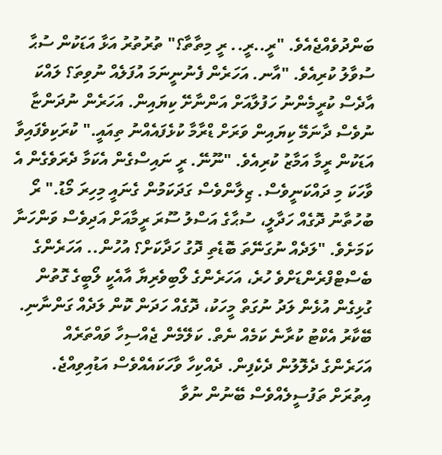ބަންދުވެއްޖެއެވެ. "ރީ..ރީ.. ރީ މިތާތާ؟" ތުރުތުރު އަޅާ އަޑަކުން ސުޙާ ސުވާލު ކުރިއެވެ. "އާނ. އަހަރެން ފެނުނީނަމަ އުފަލެއް ނުވިތަ؟ ލައްކަ އާދެސް ކުރީމެންނު ހަފުލާއަށް އަންނާށޭ ކިޔައިން. އަހަރެން ނުދަންޏާ ނުވެސް ދާނަމޭ ކިޔައިން ވަރަށް ޑްރާމާ ކުޅެފައެއްނު ތިއައީ." ކުރަކިވެފައިވާ އަޑަކުން ރީމާ އަމާޒު ކުރިއެވެ. "ނޫނޭ. ރީ ނައިސްގެން އެކަމާ ދެރަވެގެން އެ ވާހަކަ މި ދައްކަނީވެސް. ޒިލާންވެސް ގަދަކަމުން ގެނައީ މިހިރަ މޯޑު." ރޯ ބުހުތާނު ދޮގެއް ހަދާލީ، ސުޙާގެ އަސްލު ސޫރަ ރީމާއަށް އަދިވެސް ވަންހަނާ ކަމަށެވެ. "ލަދެއް ނުގަނޭތަ ބޮޑެތި ދޮގު ހަދާކަށް؟ އުހުން.. އަހަރެންގެ ބެސްޓްފްރެންޑަށްވެ ހުރެ، އަހަރެންގެ ލޯބިވެރިޔާ އާއެކީ ލޯބީގެ ގޮތުން ގުޅިގެން އުޅެން ލަދު ނުގަތް މީހަކު، ދޮގެއް ހަދަން ކޮން ލަދެއް ގަންނާނި. ބޭކާރު އެކްޓު ކުރާނެ ކަމެއް ނެތް. ކަލޭމެން ޖެއްސިހާ ވައްތަރެއް އަހަރެންގެ ދެލޮލުން ދެކެފިން. ދެއްކިހާ ވާހަކައެއްވެސް އަޑުއިވިއްޖެ. އިތުރަށް ތަފުސީލެއްވެސް ބޭނުން ނުވާ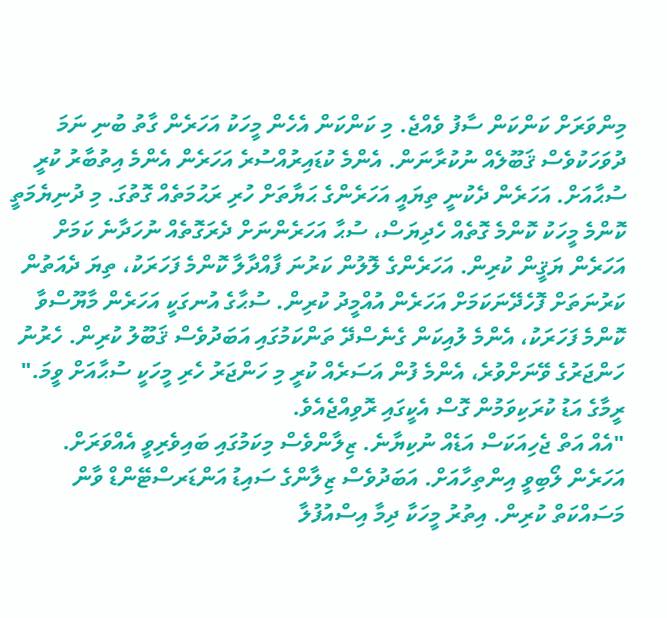މިންވަރަށް ކަންކަން ސާފު ވެއްޖެ. މި ކަންކަން އެހެން މީހަކު އަހަރެން ގާތު ބުނި ނަމަ ދުވަހަކުވެސް ޤަބޫލެއް ނުކުރާނަން. އެންމެ ކުޑައިރުއްސުރެ އަހަރެން އެންމެ އިތުބާރު ކުރީ ސުޙާއަށް. އަހަރެން ދެކުނީ ތިޔައީ އަހަރެންގެ ޙަޔާތަށް ހުރި ރަޙުމަތެއް ގޮތުގަ. މި ދުނިޔެމަތީ ކޮންމެ މީހަކު ކޮންމެ ގޮތެއް ހެދިޔަސް، ސުޙާ އަހަރެންނަށް ދެރަގޮތެއް ނުހަދާނެ ކަމަށް އަހަރެން ޔަޤީން ކުރިން. އަހަރެންގެ ލޮލުން ކަރުނަ ފާއްދާލާ ކޮންމެ ފަހަރަކު، ތިޔަ ދެއަތުން ކަރުނަތަށް ފޮހެދޭނަކަމަށް އަހަރެން އުއްމީދު ކުރިން. ސުޙާގެ އުނގަކީ އަހަރެން މާޔޫސްވާ ކޮންމެ ފަހަރަކު، އެންމެ ލުއިކަން ގެނެސްދޭ ތަންކަމުގައި އަބަދުވެސް ޤަބޫލު ކުރިން. ހެރުނު ހަންޖަރުގެ ވޭނަށްވުރެ، އެންމެ ފުން އަސަރެއް ކުރީ މި ހަންޖަރު ހެރި މީހަކީ ސުޙާއަށް ވީމަ." ރީމާގެ އަޑު ކުރަކިވަމުން ގޮސް އެކީގައި ރޮވިއްޖެއެވެ.
"އެއް އަތް ޖެހިއަކަސް އަޑެއް ނުކިޔާނެ. ޒިލާންވެސް މިކަމުގައި ބައިވެރިވީ އެއްވަރަށް. އަހަރެން ލޯބިވީ އިންތިހާއަށް. އަބަދުވެސް ޒިލާންގެ ސައިޑު އަންޑަރސްޓޭންޑް ވާން މަސައްކަތް ކުރިން. އިތުރު މީހަކާ ދިމާ އިސްއުފުލާ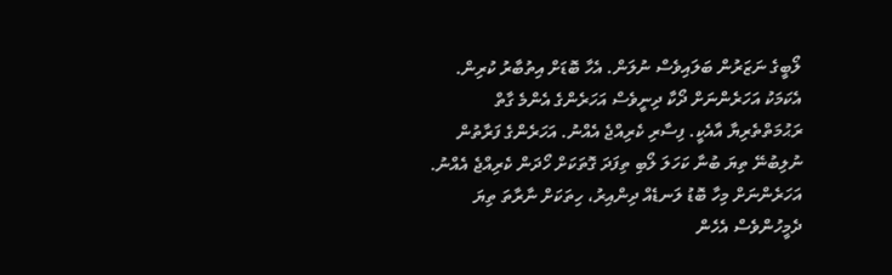ލޯބީގެ ނަޒަރުން ބަލައިވެސް ނުލަން. އެހާ ބޮޑަށް އިތުބާރު ކުރިން. އެކަމަކު އަހަރެންނަށް ދޯކާ ދިނީވެސް އަހަރެންގެ އެންމެ ގާތް ރަޙުމަތްތެރިޔާ އާއެކީ. ފިސާރި ކެރިއްޖެ އެއްނު. އަހަރެންގެ ފަރާތުން ނުލިބުނޭ ތިޔަ ބުނާ ކަހަލަ ލޯބި ތިފަދަ ގޮތަކަށް ހޯދަން ކެރިއްޖެ އެއްނު. އަހަރެންނަށް މިހާ ބޮޑު ލަނޑެއް ދިންއިރު، ހިތަކަށް ނާރާތަ ތިޔަ ދެމީހުންވެސް އެހެން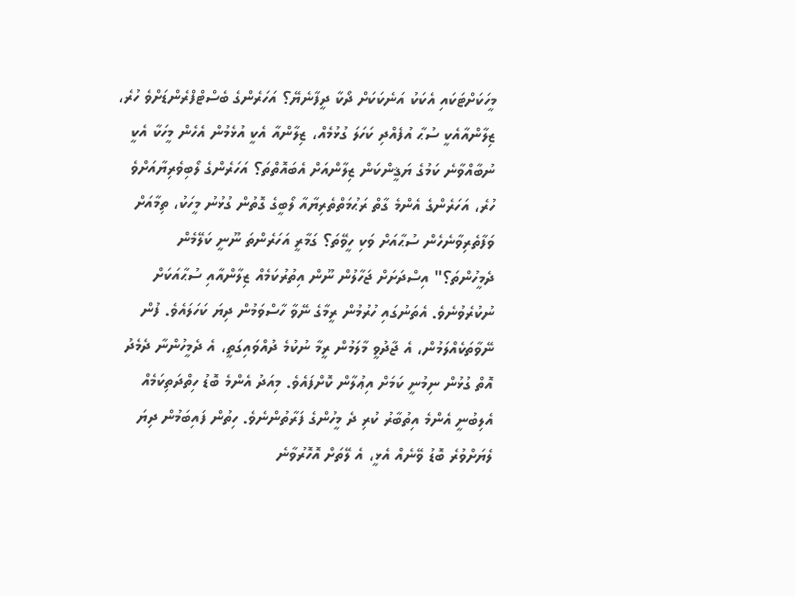މީހަކަށްޓަކައި އެކަކު އަނެކަކަށް ދޯކާ ދީފާނެޔޭ؟ އަހަރެންގެ ބެސްޓްފްރެންޑަށްވެ ހުރެ، ޒިލާންއާއެކީ ސުޙާ އުފެއްދި ކަހަލަ ގުޅުމެއް، ޒިލާންއާ އެކީ އުޅެމުން އެހެން މީހަކާ އެކީ ނުބާއްވާނެ ކަމުގެ ޔަޤީންކަން ޒިލާންއަށް އެބައޮތްތަ؟ އަހަރެންގެ ލޯބިވެރިޔާއަށްވެ ހުރެ، އަހަރެންގެ އެންމެ ގާތް ރަޙުމަތްތެރިޔާއާ ލޯބީގެ ގޮތުން ގުޅުނު މީހަކު، ތިމާއަށް ވަފާތެރިވާނެހެން ސުޙާއަށް ވަކި ހީވޭތަ؟ ގަމާރީ އަހަރެންތަ ނޫނީ ކަލޭމެން ދެމީހުންތަ؟" އިސްދަށަށް ޖަހާލުން ނޫން އިތުރުކަމެއް ޒިލާންއާއި ސުޙާއަކަށް ނުކުރެވުނެވެ. އެތަނުގައި ހުރުމުން ރީމާގެ ނޭވާ ހާސްވަމުން ދިޔަ ކަހަލައެވެ. ފުން ނޭވާތަކެއްލަމުން، އެ ޖާދުވީ މާލަމުން ރީމާ ނުކުމެ ދުއްވައިގަތީ، އެ ދެމީހުންނާ ދެމެދު އޮތް ގުޅުން ނިމުނީ ކަމަށް އިޢުލާން ކޮށްފައެވެ. މިއަދު އެންމެ ބޮޑު ހިތްދަތިކަމެއް އެލިބުނީ އެންމެ އިތުބާރު ކުރި ދެ މީހުންގެ ފަރާތުންނެވެ. ހިތުން ފައިބަމުން ދިޔަ ލެޔަށްވުރެ ބޮޑު ވޭނެއް އެޅީ، އެ ލޭތަށް އޮހޮރުވާނެ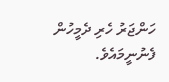ހަންޖަރު ހެރި ދެމީހުން ފެނުނީމައެވެ.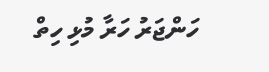ހަންޖަރު ހަރާ މުޅި ހިތް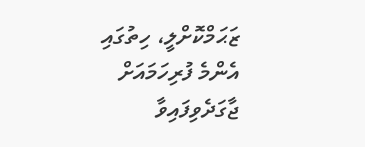ޒަޙަމްކޮށްލީ، ހިތުގައި އެންމެ ފުރިހަމައަށް ޖާގަދެވިފައިވާ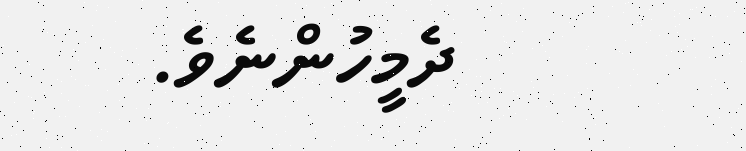ދެމީހުންނެވެ.